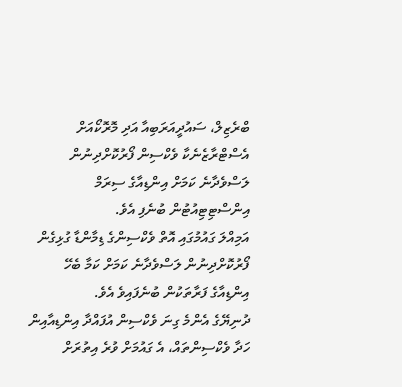ބްރެޒިލް، ސައުދީއަރަބިއާ އަދި މޮރޮކޯއަށް އެސްޓްރާޒެނެކާ ވެކްސިން ފޯރުކޮށްދިނުން ލަސްވެދާނެ ކަމަށް އިންޑިއާގެ ސިރަމް އިންސްޓިޓިއުޓުން ބުނެފި އެވެ.
އަމިއްލަ ގައުމުގައި އޮތް ވެކްސިންގެ ޑިމާންޑާ ގުޅިގެން ފޯރުކޮށްދިނުން ލަސްވެދާނެ ކަމަށް ކަމާ ބެހޭ އިންޑިއާގެ ފަރާތަކުން ބުނެފައިވެ އެވެ.
ދުނިޔޭގެ އެންމެ ގިނަ ވެކްސިން އުފައްދާ އިންޑިއާއިން ހަދާ ވެކްސިންތައް، އެ ގައުމަށް ވުރެ އިތުރަށް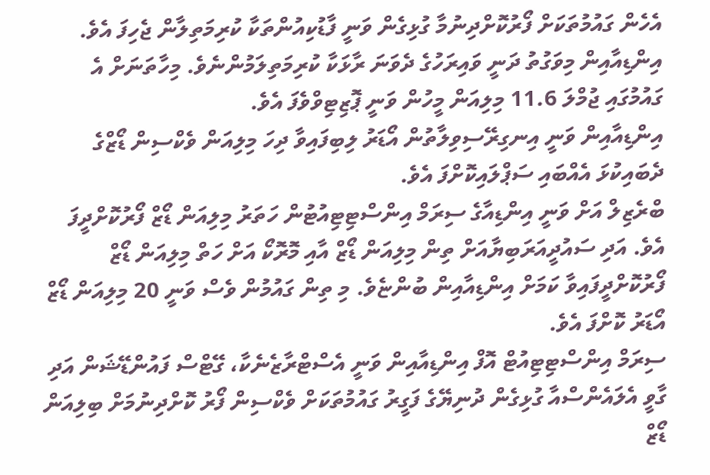އެހެން ގައުމުތަކަށް ފޯރުކޮށްދިނުމާ ގުޅިގެން ވަނީ ފާޑުކިއުންތަކާ ކުރިމަތިލާން ޖެހިފަ އެވެ.
އިންޑިއާއިން މިވަގުތު ދަނީ ވައިރަހުގެ ދެވަނަ ރާޅަކާ ކުރިމަތިލަމުންނެވެ. މިހާތަނަށް އެ ގައުމުގައި ޖުމްލަ 11.6 މިލިއަން މީހުން ވަނީ ޕޮޒިޓިވްވެފަ އެވެ.
އިންޑިއާއިން ވަނީ އިނގިރޭސިވިލާތުން އޯޑަރު ލިބިފައިވާ ދިހަ މިލިއަން ވެކްސިން ޑޯޒްގެ ދެބައިކުޅަ އެއްބައި ސަޕްލައިކޮށްފަ އެވެ.
ބްރެޒިލް އަށް ވަނީ އިންޑިއާގެ ސިރަމް އިންސްޓިޓިއުޓުން ހަތަރު މިލިއަން ޑޯޒް ފޯރުކޮށްދީފަ އެވެ. އަދި ސައުދީއަރަބިޔާއަށް ތިން މިލިއަން ޑޯޒް އާއި މޮރޮކޯ އަށް ހަތް މިލިއަން ޑޯޒް ފޯރުކޮށްދީފައިވާ ކަމަށް އިންޑިއާއިން ބުންޏެވެ. މި ތިން ގައުމުން ވެސް ވަނީ 20 މިލިއަން ޑޯޒް އޯޑަރު ކޮށްފަ އެވެ.
ސިރަމް އިންސްޓިޓިއުޓް އޮފް އިންޑިއާއިން ވަނީ އެސްޓްރާޒެނެކާ، ގޭޓްސް ފައުންޑޭޝަން އަދި ގާވީ އެލައެންސްއާ ގުޅިގެން ދުނިޔޭގެ ފަގީރު ގައުމުތަކަށް ވެކްސިން ފޯރު ކޮށްދިނުމަށް ބިލިއަން ޑޯޒް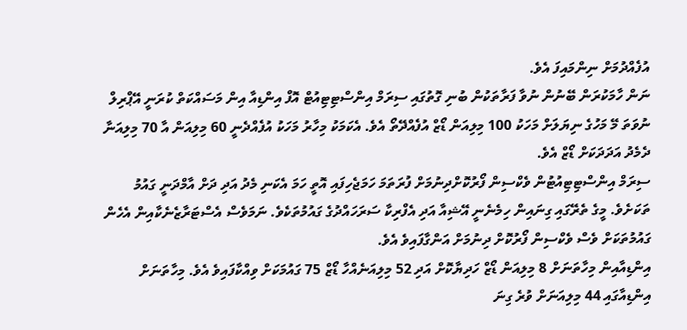އުފެއްދުމަށް ނިންމައިފަ އެވެ.
ނަން ހާމަކުރަން ބޭނުން ނުވާ ފަރާތަކުން ބުނި ގޮތުގައި ސިރަމް އިންސްޓިޓިއުޓް އޮފް އިންޑިއާ އިން މަސައްކަތް ކުރަނީ އޭޕްރިލް ނުވަތަ މޭ މަހުގެ ނިޔަލަށް މަހަކު 100 މިލިއަން ޑޯޒް އުފެއްދޭތޯ އެވެ. އެކަމަކު މިހާރު މަހަކު އުފެއްދެނީ 60 މިލިއަން އާ 70 މިލިއަނާ ދެމެދު އަދަދަކަށް ޑޯޒް އެވެ.
ސިރަމް އިންސްޓިޓިއުޓުން ވެކްސިން ފޯރުކޮށްދިނުމަށް ފުރަތަމަ ހަމަޖެހިފައި އޮތީ ހަމަ އެކަނި މެދު އަދި ދަށް އާމްދަނީ ގައުމު ތަކަށެވެ. މީގެ ތެރޭގައި ގިނައިން ހިމެނެނީ އޭޝިއާ އަދި އެފްރިކާ ސަރަހައްދުގެ ގައުމުތަކެވެ. ނަމަވެސް އެސްޓަރާޒެނެކާއިން އެހެން ގައުމުތަކަށް ވެސް ވެކްސިން ފޯރުކޮށް ދިނުމަށް އަންގާފައިވެ އެވެ.
އިންޑިއާއިން މިހާތަނަށް 8 މިލިއަން ޑޯޒް ހަދިޔާކޮށް އަދި 52 މިލިއަނެއްހާ ޑޯޒް 75 ގައުމަކަށް ވިއްކާފައިވެ އެވެ. މިހާތަނަށް އިންޑިއާގައި 44 މިލިއަނަށް ވުރެ ގިނަ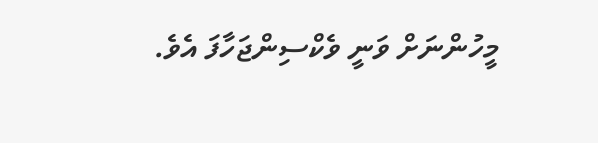މީހުންނަށް ވަނީ ވެކްސިންޖަހާފަ އެވެ.